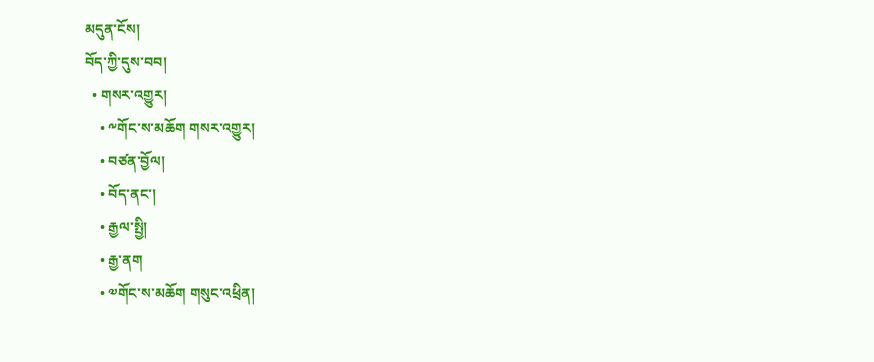མདུན་ངོས།
བོད་ཀྱི་དུས་བབ།
  • གསར་འགྱུར།
    • ༸གོང་ས་མཆོག གསར་འགྱུར།
    • བཙན་བྱོལ།
    • བོད་ནང་།
    • རྒྱལ་སྤྱི།
    • རྒྱ་ནག
    • ༧གོང་ས་མཆོག གསུང་འཕྲིན།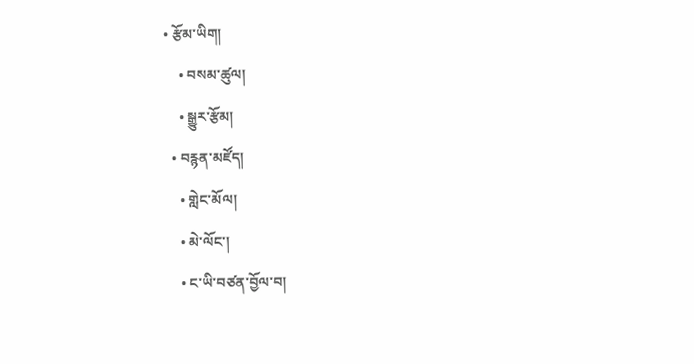• རྩོམ་ཡིག།
    • བསམ་ཚུལ།
    • སྒྱུར་རྩོམ།
  • བརྙན་མཛོད།
    • གླེང་མོལ།
    • མེ་ལོང་།
    • ང་ཡི་བཙན་བྱོལ་བ།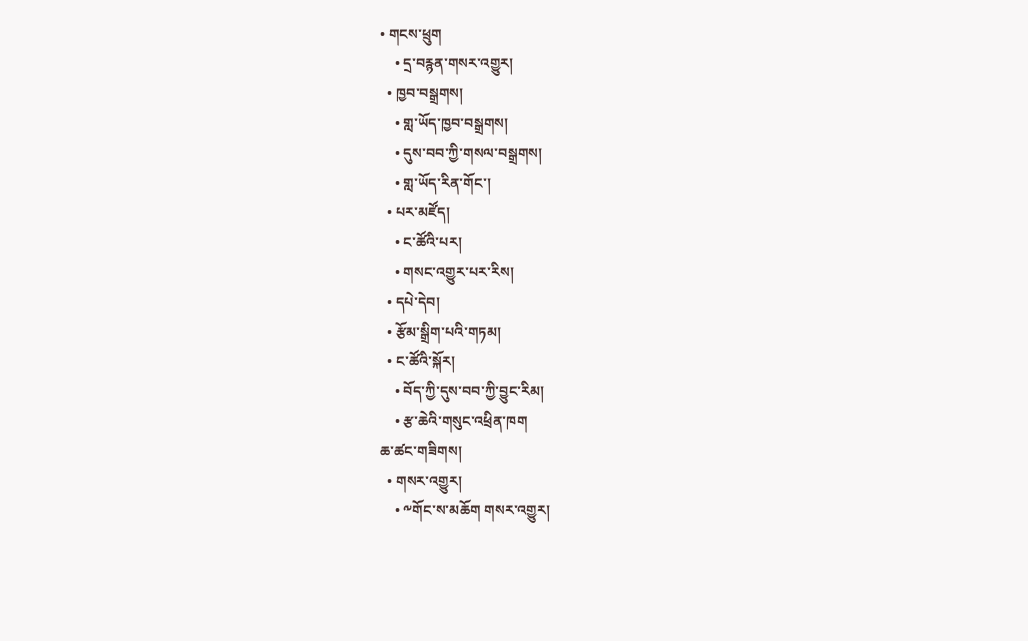• གངས་ཕྲུག
    • དྲ་བརྙན་གསར་འགྱུར།
  • ཁྱབ་བསྒྲགས།
    • གླ་ཡོད་ཁྱབ་བསྒྲགས།
    • དུས་བབ་ཀྱི་གསལ་བསྒྲགས།
    • གླ་ཡོད་རིན་གོང་།
  • པར་མཛོད།
    • ང་ཚོའི་པར།
    • གསང་འགྱུར་པར་རིས།
  • དཔེ་དེབ།
  • རྩོམ་སྒྲིག་པའི་གཏམ།
  • ང་ཚོའི་སྐོར།
    • བོད་ཀྱི་དུས་བབ་ཀྱི་བྱུང་རིམ།
    • རྩ་ཆེའི་གསུང་འཕྲིན་ཁག
ཆ་ཚང་གཟིགས།
  • གསར་འགྱུར།
    • ༸གོང་ས་མཆོག གསར་འགྱུར།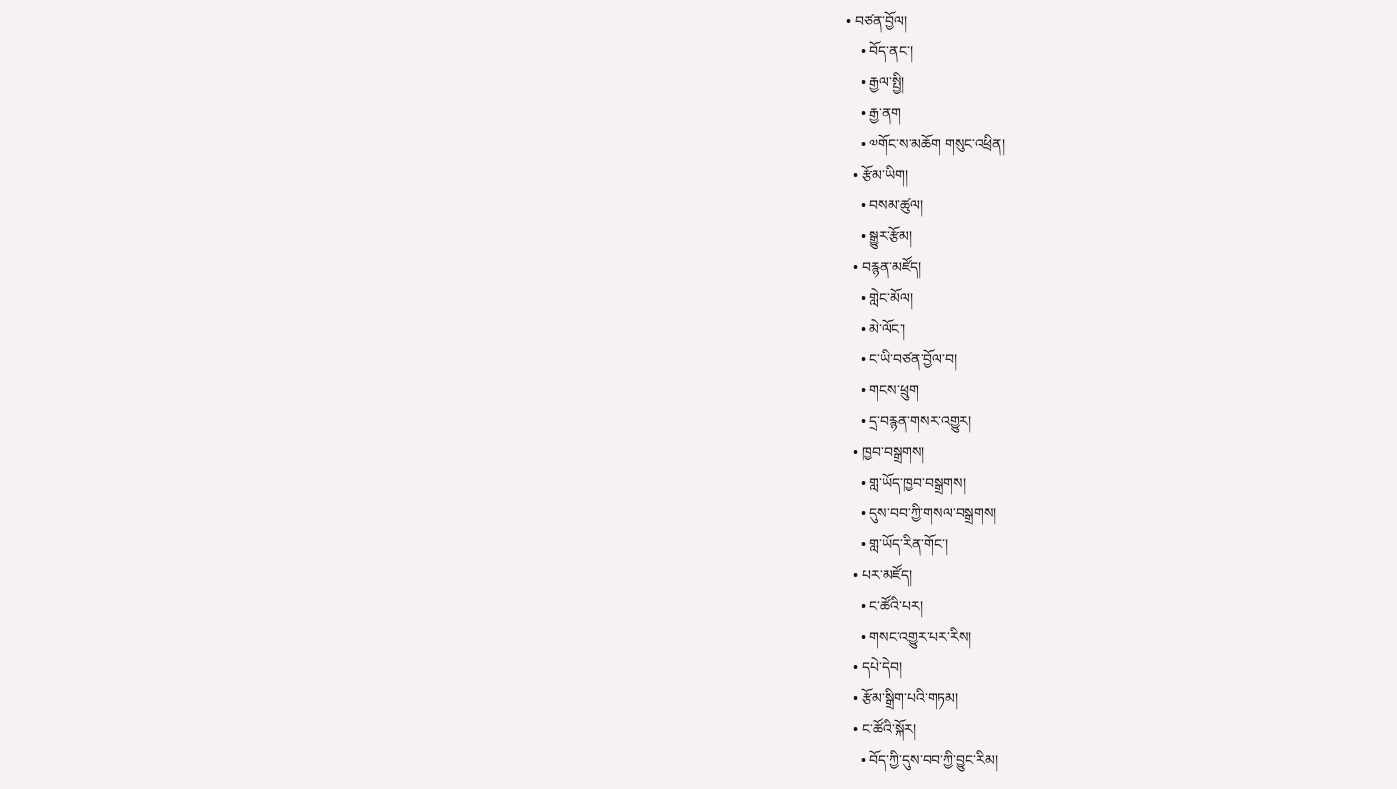• བཙན་བྱོལ།
    • བོད་ནང་།
    • རྒྱལ་སྤྱི།
    • རྒྱ་ནག
    • ༧གོང་ས་མཆོག གསུང་འཕྲིན།
  • རྩོམ་ཡིག།
    • བསམ་ཚུལ།
    • སྒྱུར་རྩོམ།
  • བརྙན་མཛོད།
    • གླེང་མོལ།
    • མེ་ལོང་།
    • ང་ཡི་བཙན་བྱོལ་བ།
    • གངས་ཕྲུག
    • དྲ་བརྙན་གསར་འགྱུར།
  • ཁྱབ་བསྒྲགས།
    • གླ་ཡོད་ཁྱབ་བསྒྲགས།
    • དུས་བབ་ཀྱི་གསལ་བསྒྲགས།
    • གླ་ཡོད་རིན་གོང་།
  • པར་མཛོད།
    • ང་ཚོའི་པར།
    • གསང་འགྱུར་པར་རིས།
  • དཔེ་དེབ།
  • རྩོམ་སྒྲིག་པའི་གཏམ།
  • ང་ཚོའི་སྐོར།
    • བོད་ཀྱི་དུས་བབ་ཀྱི་བྱུང་རིམ།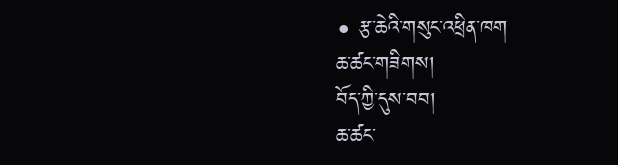• རྩ་ཆེའི་གསུང་འཕྲིན་ཁག
ཆ་ཚང་གཟིགས།
བོད་ཀྱི་དུས་བབ།
ཆ་ཚང་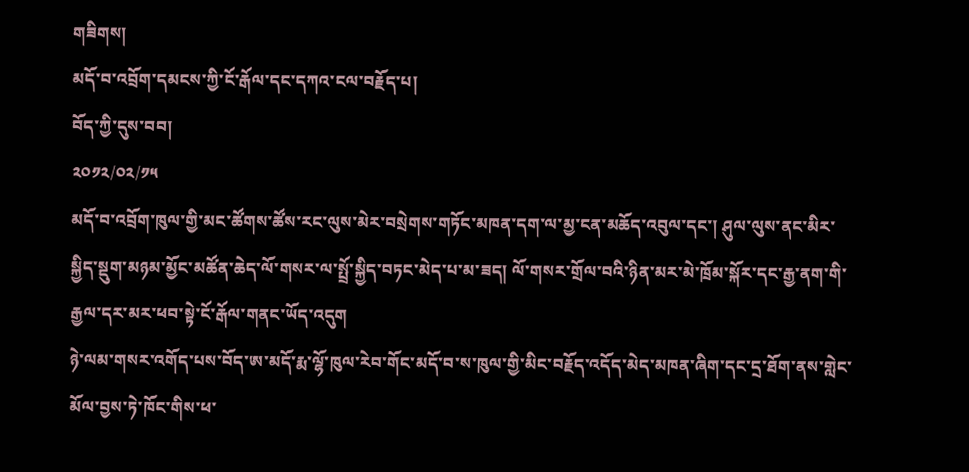གཟིགས།
མདོ་བ་འབྲོག་དམངས་ཀྱི་ངོ་རྒོལ་དང་དཀའ་ངལ་བརྗོད་པ།
བོད་ཀྱི་དུས་བབ།
༢༠༡༢/༠༢/༡༥
མདོ་བ་འབྲོག་ཁུལ་གྱི་མང་ཚོགས་ཚོས་རང་ལུས་མེར་བསྲེགས་གཏོང་མཁན་དག་ལ་མྱ་ངན་མཆོད་འབུལ་དང་། ཤུལ་ལུས་ནང་མིར་སྐྱིད་སྡུག་མཉམ་མྱོང་མཚོན་ཆེད་ལོ་གསར་ལ་སྤྲོ་སྐྱིད་བཏང་མེད་པ་མ་ཟད། ལོ་གསར་གྲོལ་བའི་ཉིན་མར་མེ་ཁྲོམ་སྐོར་དང་རྒྱ་ནག་གི་རྒྱལ་དར་མར་ཕབ་སྟེ་ངོ་རྒོལ་གནང་ཡོད་འདུག
ཉེ་ལམ་གསར་འགོད་པས་བོད་ཨ་མདོ་རྨ་ལྷོ་ཁུལ་རེབ་གོང་མདོ་བ་ས་ཁུལ་གྱི་མིང་བརྗོད་འདོད་མེད་མཁན་ཞིག་དང་དྲ་ཐོག་ནས་གླེང་མོལ་བྱས་ཏེ་ཁོང་གིས་ཕ་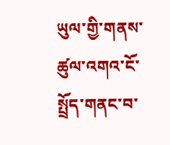ཡུལ་གྱི་གནས་ཚུལ་འགའ་ངོ་སྤྲོད་གནང་བ་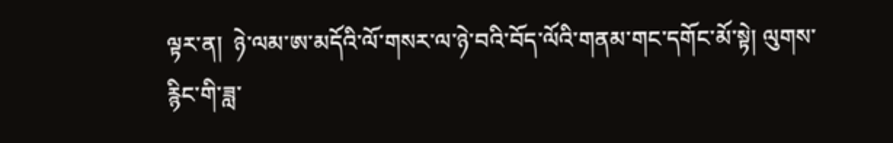ལྟར་ན།  ཉེ་ལམ་ཨ་མདོའི་ལོ་གསར་ལ་ཉེ་བའི་བོད་ལོའི་གནམ་གང་དགོང་མོ་སྟེ། ལུགས་རྙིང་གི་ཟླ་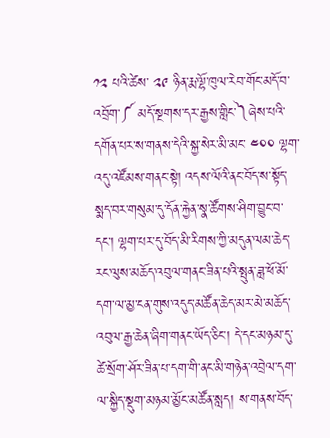༡༢ པའི་ཚེས་ ༢༩ ཉིན་རྨ་ལྷོ་ཁུལ་རེབ་གོང་མདོ་བ་འབྲོག་༼ མདོ་སྔགས་དར་རྒྱས་གླིང་༽ཞེས་པའི་དགོན་པར་ས་གནས་དེའི་སྐྱ་སེར་མི་མང་ ༤༠༠ ལྷག་འདུ་འཛོམས་གནང་སྟེ། འདས་ལོའི་ནང་བོད་ས་སྟོད་སྨད་བར་གསུམ་དུ་དོན་རྐྱེན་སྣ་ཚོགས་ཤིག་བྱུང་བ་དང་། ལྷག་པར་དུ་བོད་མི་རིགས་ཀྱི་མདུན་ལམ་ཆེད་རང་ལུས་མཆོད་འབུལ་གནང་ཟིན་པའི་སྤུན་ཟླ་ཕོ་མོ་དག་ལ་མྱ་ངན་གུས་འདུད་མཚོན་ཆེད་མར་མེ་མཆོད་འབུལ་རྒྱ་ཆེན་ཞིག་གནང་ཡོད་ཅིང་། དེ་དང་མཉམ་དུ་ཚེ་སྲོག་ཤོར་ཟིན་པ་དག་གི་ནང་མི་གཉེན་འབྲེལ་དག་ལ་སྐྱིད་སྡུག་མཉམ་མྱོང་མཚོན་སླད། ས་གནས་བོད་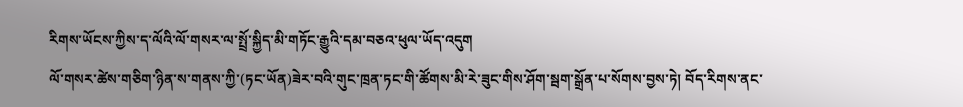རིགས་ཡོངས་ཀྱིས་ད་ལོའི་ལོ་གསར་ལ་སྤྲོ་སྐྱིད་མི་གཏོང་རྒྱུའི་དམ་བཅའ་ཕུལ་ཡོད་འདུག
ལོ་གསར་ཚེས་གཅིག་ཉིན་ས་གནས་ཀྱི་(ཏང་ཡོན)ཟེར་བའི་གུང་ཁྲན་ཏང་གི་ཚོགས་མི་རེ་ཟུང་གིས་ཤོག་སྦག་སྒྲོན་པ་སོགས་བྱས་ཏེ། བོད་རིགས་ནང་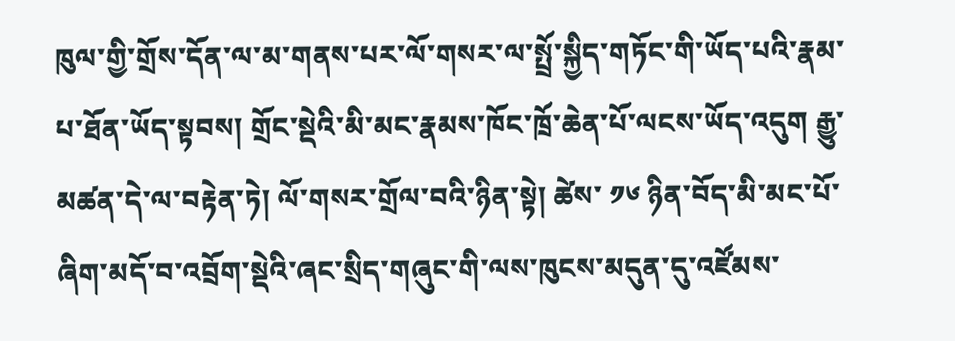ཁུལ་གྱི་གྲོས་དོན་ལ་མ་གནས་པར་ལོ་གསར་ལ་སྤྲོ་སྐྱིད་གཏོང་གི་ཡོད་པའི་རྣམ་པ་ཐོན་ཡོད་སྟབས། གྲོང་སྡེའི་མི་མང་རྣམས་ཁོང་ཁྲོ་ཆེན་པོ་ལངས་ཡོད་འདུག རྒྱུ་མཚན་དེ་ལ་བརྟེན་ཏེ། ལོ་གསར་གྲོལ་བའི་ཉིན་སྟེ། ཚེས་ ༡༦ ཉིན་བོད་མི་མང་པོ་ཞིག་མདོ་བ་འབྲོག་སྡེའི་ཞང་སྲིད་གཞུང་གི་ལས་ཁུངས་མདུན་དུ་འཛོམས་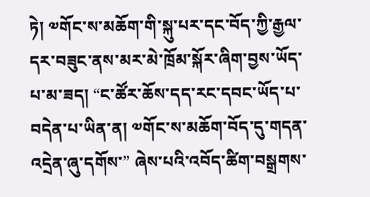ཏེ། ༧གོང་ས་མཆོག་གི་སྐུ་པར་དང་བོད་ཀྱི་རྒྱལ་དར་བཟུང་ནས་མར་མེ་ཁྲོམ་སྐོར་ཞིག་བྱས་ཡོད་པ་མ་ཟད། “ང་ཚོར་ཆོས་དད་རང་དབང་ཡོད་པ་བདེན་པ་ཡིན་ན། ༧གོང་ས་མཆོག་བོད་དུ་གདན་འདྲེན་ཞུ་དགོས་” ཞེས་པའི་འབོད་ཚིག་བསྒྲགས་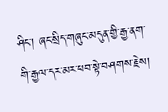ཤིང་། ཞང་སྲིད་གཞུང་མདུན་གྱི་རྒྱ་ནག་གི་རྒྱལ་དར་མར་ཕབ་སྟེ་བཤགས་རྗེས།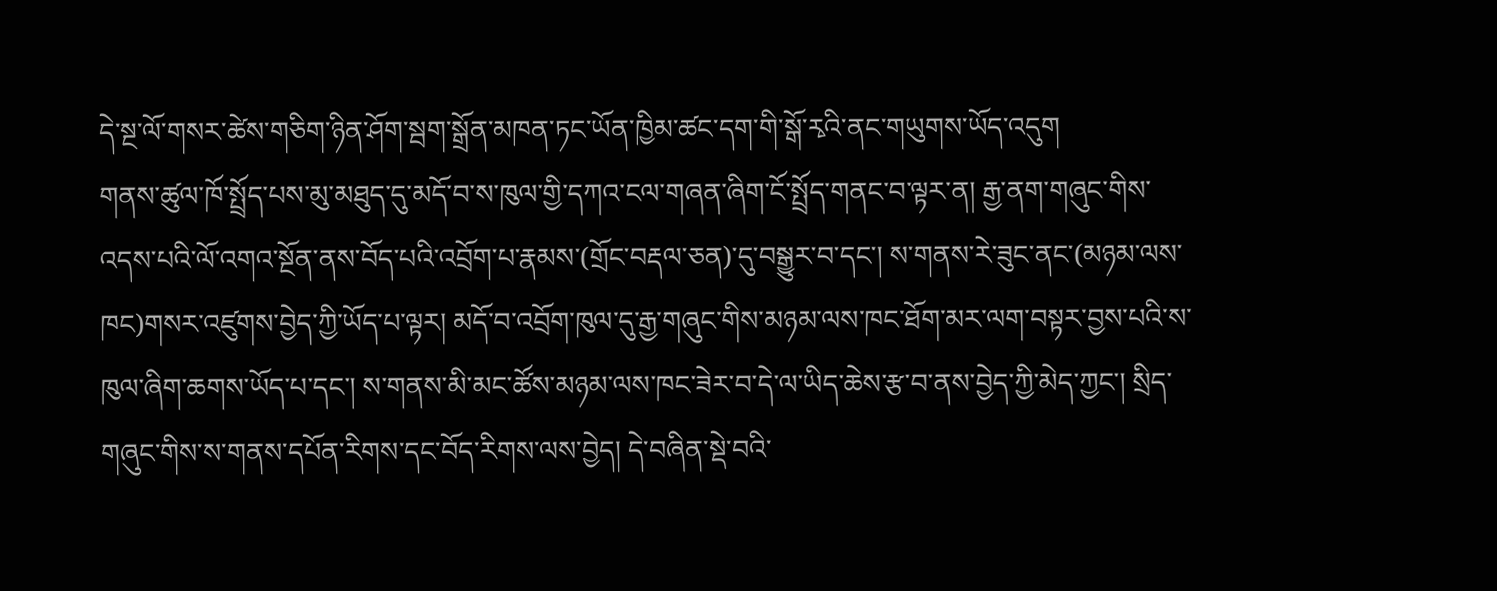དེ་སྔ་ལོ་གསར་ཚེས་གཅིག་ཉིན་ཤོག་སྦག་སྒྲོན་མཁན་ཏང་ཡོན་ཁྱིམ་ཚང་དག་གི་སྒོ་རྭའི་ནང་གཡུགས་ཡོད་འདུག
གནས་ཚུལ་ཁོ་སྤྲོད་པས་མུ་མཐུད་དུ་མདོ་བ་ས་ཁུལ་གྱི་དཀའ་ངལ་གཞན་ཞིག་ངོ་སྤྲོད་གནང་བ་ལྟར་ན། རྒྱ་ནག་གཞུང་གིས་འདས་པའི་ལོ་འགའ་སྔོན་ནས་བོད་པའི་འབྲོག་པ་རྣམས་(གྲོང་བརྡལ་ཅན)་དུ་བསྒྱུར་བ་དང་། ས་གནས་རེ་ཟུང་ནང་(མཉམ་ལས་ཁང)གསར་འཛུགས་བྱེད་ཀྱི་ཡོད་པ་ལྟར། མདོ་བ་འབྲོག་ཁུལ་དུ་རྒྱ་གཞུང་གིས་མཉམ་ལས་ཁང་ཐོག་མར་ལག་བསྟར་བྱས་པའི་ས་ཁུལ་ཞིག་ཆགས་ཡོད་པ་དང་། ས་གནས་མི་མང་ཚོས་མཉམ་ལས་ཁང་ཟེར་བ་དེ་ལ་ཡིད་ཆེས་རྩ་བ་ནས་བྱེད་ཀྱི་མེད་ཀྱང་། སྲིད་གཞུང་གིས་ས་གནས་དཔོན་རིགས་དང་བོད་རིགས་ལས་བྱེད། དེ་བཞིན་སྡེ་བའི་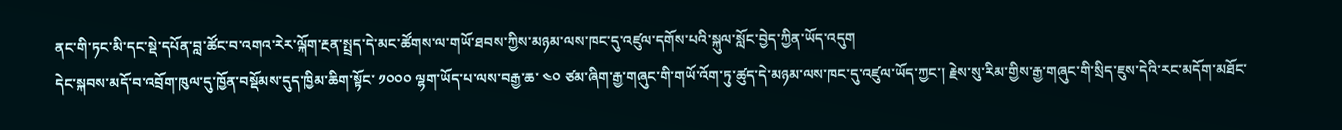ནང་གི་ཏང་མི་དང་སྡེ་དཔོན་བླ་ཚོང་བ་འགའ་རེར་ལྐོག་རྔན་སྤྲད་དེ་མང་ཚོགས་ལ་གཡོ་ཐབས་ཀྱིས་མཉམ་ལས་ཁང་དུ་འཛུལ་དགོས་པའི་སྐུལ་སློང་བྱེད་ཀྱིན་ཡོད་འདུག
དེང་སྐབས་མདོ་བ་འབྲོག་ཁུལ་དུ་ཁྱོན་བསྡོམས་དུད་ཁྱིམ་ཆིག་སྟོང་ ༡༠༠༠ ལྷག་ཡོད་པ་ལས་བརྒྱ་ཆ་ ༤༠ ཙམ་ཞིག་རྒྱ་གཞུང་གི་གཡོ་འོག་ཏུ་ཚུད་དེ་མཉམ་ལས་ཁང་དུ་འཛུལ་ཡོད་ཀྱང་། རྗེས་སུ་རིམ་གྱིས་རྒྱ་གཞུང་གི་སྲིད་ཇུས་དེའི་རང་མདོག་མཐོང་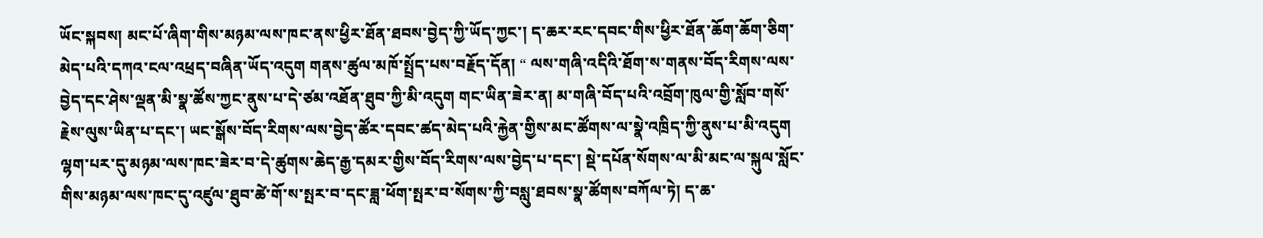ཡོང་སྐབས། མང་པོ་ཞིག་གིས་མཉམ་ལས་ཁང་ནས་ཕྱིར་ཐོན་ཐབས་བྱེད་ཀྱི་ཡོད་ཀྱང་། ད་ཆར་རང་དབང་གིས་ཕྱིར་ཐོན་ཆོག་ཆོག་ཅིག་མེད་པའི་དཀའ་ངལ་འཕྲད་བཞིན་ཡོད་འདུག གནས་ཚུལ་མཁོ་སྤྲོད་པས་བརྗོད་དོན། “ ལས་གཞི་འདིའི་ཐོག་ས་གནས་བོད་རིགས་ལས་བྱེད་དང་ཤེས་ལྡན་མི་སྣ་ཚོས་ཀྱང་ནུས་པ་དེ་ཙམ་འཐོན་ཐུབ་ཀྱི་མི་འདུག གང་ཡིན་ཟེར་ན། མ་གཞི་བོད་པའི་འབྲོག་ཁུལ་གྱི་སློབ་གསོ་རྗེས་ལུས་ཡིན་པ་དང་། ཡང་སྒོས་བོད་རིགས་ལས་བྱེད་ཚོར་དབང་ཚད་མེད་པའི་རྐྱེན་གྱིས་མང་ཚོགས་ལ་སྣེ་འཁྲིད་ཀྱི་ནུས་པ་མི་འདུག ལྷག་པར་དུ་མཉམ་ལས་ཁང་ཟེར་བ་དེ་ཚུགས་ཆེད་རྒྱ་དམར་གྱིས་བོད་རིགས་ལས་བྱེད་པ་དང་། སྡེ་དཔོན་སོགས་ལ་མི་མང་ལ་སྐུལ་སློང་གིས་མཉམ་ལས་ཁང་དུ་འཛུལ་ཐུབ་ཚེ་གོ་ས་སྤར་བ་དང་ཟླ་ཕོག་སྤར་བ་སོགས་ཀྱི་བསླུ་ཐབས་སྣ་ཚོགས་བཀོལ་ཏེ། ད་ཆ་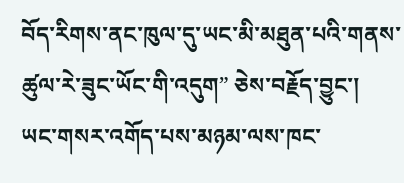བོད་རིགས་ནང་ཁུལ་དུ་ཡང་མི་མཐུན་པའི་གནས་ཚུལ་རེ་ཟུང་ཡོང་གི་འདུག” ཅེས་བརྗོད་བྱུང་།
ཡང་གསར་འགོད་པས་མཉམ་ལས་ཁང་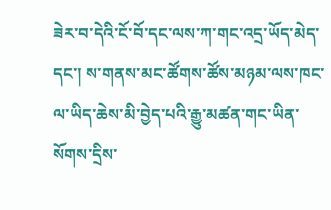ཟེར་བ་དེའི་ངོ་བོ་དང་ལས་ཀ་གང་འདྲ་ཡོད་མེད་དང་། ས་གནས་མང་ཚོགས་ཚོས་མཉམ་ལས་ཁང་ལ་ཡིད་ཆེས་མི་བྱེད་པའི་རྒྱུ་མཚན་གང་ཡིན་སོགས་དྲིས་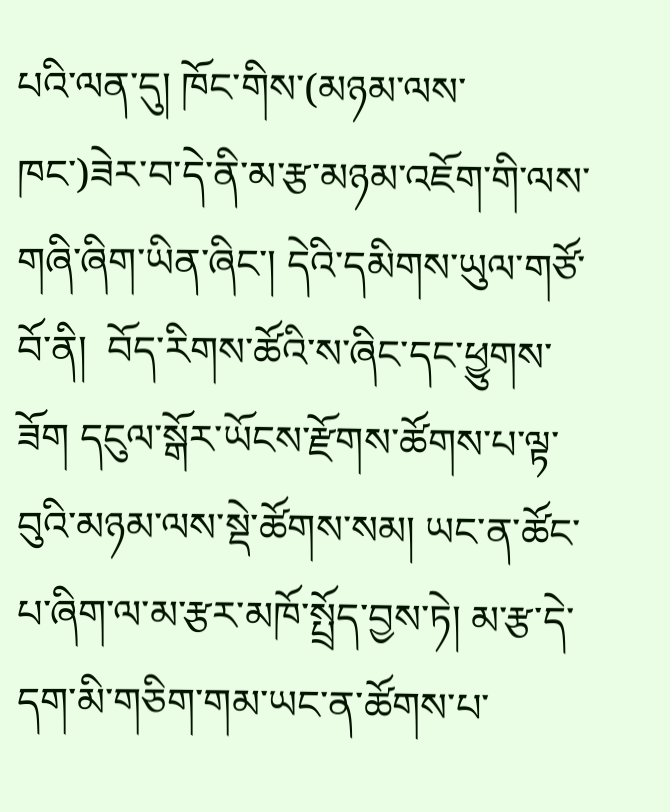པའི་ལན་དུ། ཁོང་གིས་(མཉམ་ལས་ཁང་)ཟེར་བ་དེ་ནི་མ་རྩ་མཉམ་འཇོག་གི་ལས་གཞི་ཞིག་ཡིན་ཞིང་། དེའི་དམིགས་ཡུལ་གཙོ་བོ་ནི།  བོད་རིགས་ཚོའི་ས་ཞིང་དང་ཕྱུགས་ཟོག དངུལ་སྒོར་ཡོངས་རྫོགས་ཚོགས་པ་ལྟ་བུའི་མཉམ་ལས་སྡེ་ཚོགས་སམ། ཡང་ན་ཚོང་པ་ཞིག་ལ་མ་རྩར་མཁོ་སྤྲོད་བྱས་ཏེ། མ་རྩ་དེ་དག་མི་གཅིག་གམ་ཡང་ན་ཚོགས་པ་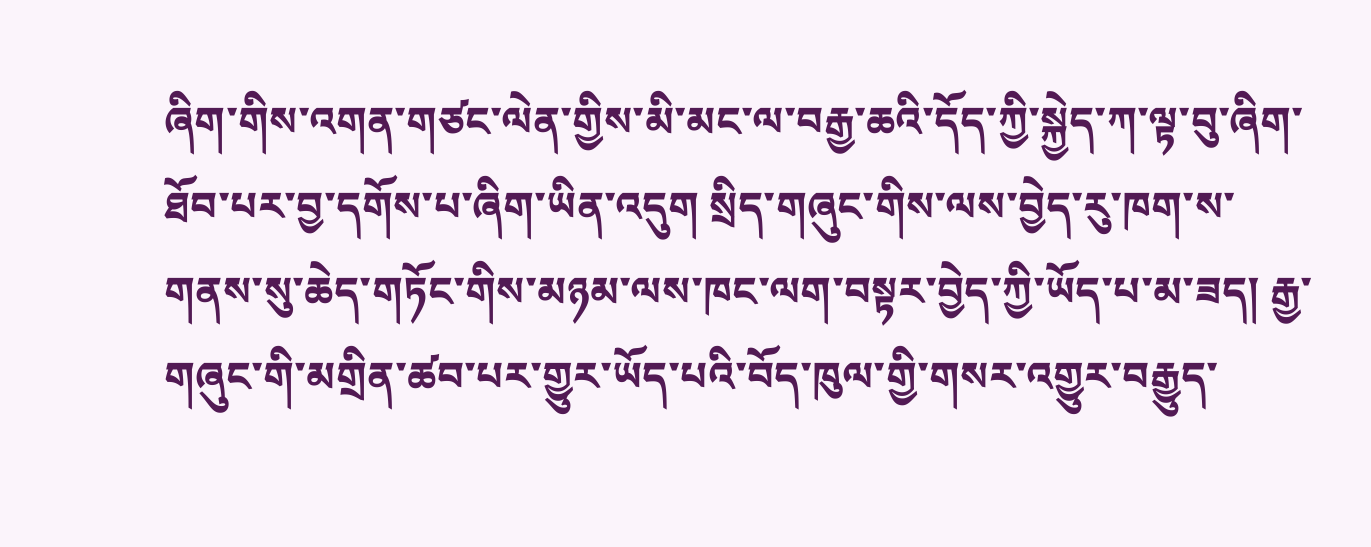ཞིག་གིས་འགན་གཙང་ལེན་གྱིས་མི་མང་ལ་བརྒྱ་ཆའི་དོད་ཀྱི་སྐྱེད་ཀ་ལྟ་བུ་ཞིག་ཐོབ་པར་བྱ་དགོས་པ་ཞིག་ཡིན་འདུག སྲིད་གཞུང་གིས་ལས་བྱེད་རུ་ཁག་ས་གནས་སུ་ཆེད་གཏོང་གིས་མཉམ་ལས་ཁང་ལག་བསྟར་བྱེད་ཀྱི་ཡོད་པ་མ་ཟད། རྒྱ་གཞུང་གི་མགྲིན་ཚབ་པར་གྱུར་ཡོད་པའི་བོད་ཁུལ་གྱི་གསར་འགྱུར་བརྒྱུད་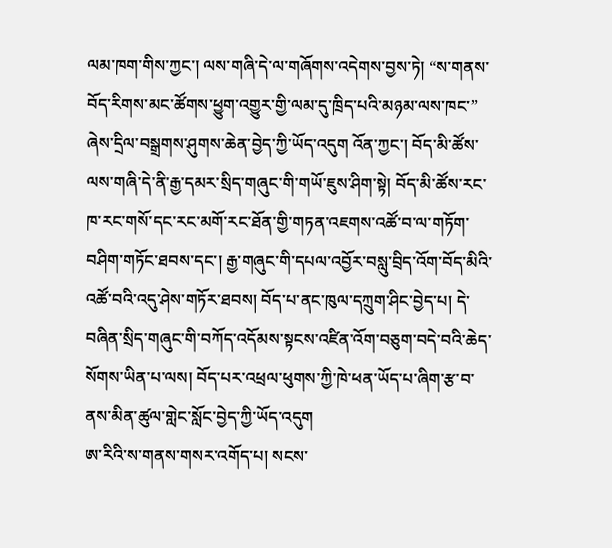ལམ་ཁག་གིས་ཀྱང་། ལས་གཞི་དེ་ལ་གཞོགས་འདེགས་བྱས་ཏེ། “ས་གནས་བོད་རིགས་མང་ཚོགས་ཕྱུག་འགྱུར་གྱི་ལམ་དུ་ཁྲིད་པའི་མཉམ་ལས་ཁང་” ཞེས་དྲིལ་བསྒྲགས་ཤུགས་ཆེན་བྱེད་ཀྱི་ཡོད་འདུག འོན་ཀྱང་། བོད་མི་ཚོས་ལས་གཞི་དེ་ནི་རྒྱ་དམར་སྲིད་གཞུང་གི་གཡོ་ཇུས་ཤིག་སྟེ། བོད་མི་ཚོས་རང་ཁ་རང་གསོ་དང་རང་མགོ་རང་ཐོན་གྱི་གཏན་འཇགས་འཚོ་བ་ལ་གཏོག་བཤིག་གཏོང་ཐབས་དང་། རྒྱ་གཞུང་གི་དཔལ་འབྱོར་བསླུ་བྲིད་འོག་བོད་མིའི་འཚོ་བའི་འདུ་ཤེས་གཏོར་ཐབས། བོད་པ་ནང་ཁུལ་དཀྲུག་ཤིང་བྱེད་པ། དེ་བཞིན་སྲིད་གཞུང་གི་བཀོད་འདོམས་སྟངས་འཛིན་འོག་བཅུག་བདེ་བའི་ཆེད་སོགས་ཡིན་པ་ལས། བོད་པར་འཕྲལ་ཕུགས་ཀྱི་ཁེ་ཕན་ཡོད་པ་ཞིག་རྩ་བ་ནས་མིན་ཚུལ་གླེང་སློང་བྱེད་ཀྱི་ཡོད་འདུག
ཨ་རིའི་ས་གནས་གསར་འགོད་པ། སངས་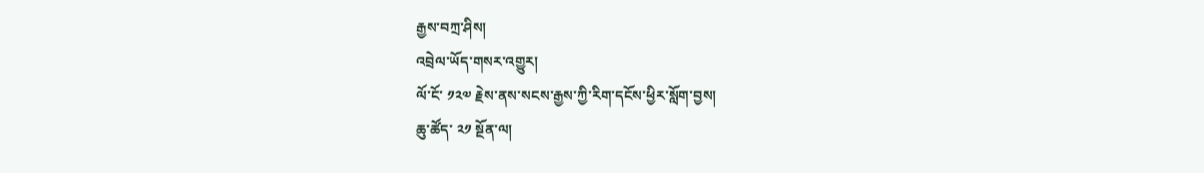རྒྱས་བཀྲ་ཤིས།
འབྲེལ་ཡོད་གསར་འགྱུར།
ལོ་ངོ་ ༡༢༧ རྗེས་ནས་སངས་རྒྱས་ཀྱི་རིག་དངོས་ཕྱིར་སློག་བྱས།
ཆུ་ཚོད་ ༢༡ སྔོན་ལ།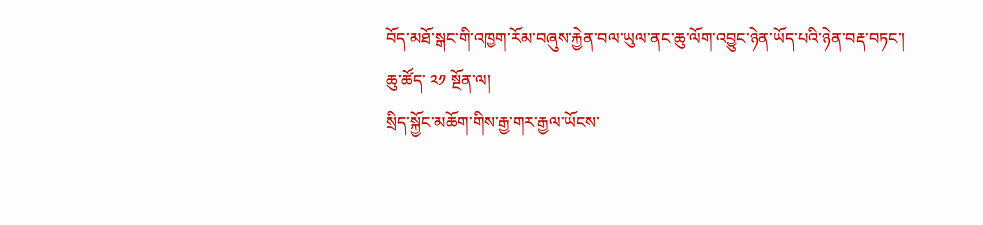བོད་མཐོ་སྒང་གི་འཁྱག་རོམ་བཞུས་རྐྱེན་བལ་ཡུལ་ནང་ཆུ་ལོག་འབྱུང་ཉེན་ཡོད་པའི་ཉེན་བརྡ་བཏང་།
ཆུ་ཚོད་ ༢༡ སྔོན་ལ།
སྲིད་སྐྱོང་མཆོག་གིས་རྒྱ་གར་རྒྱལ་ཡོངས་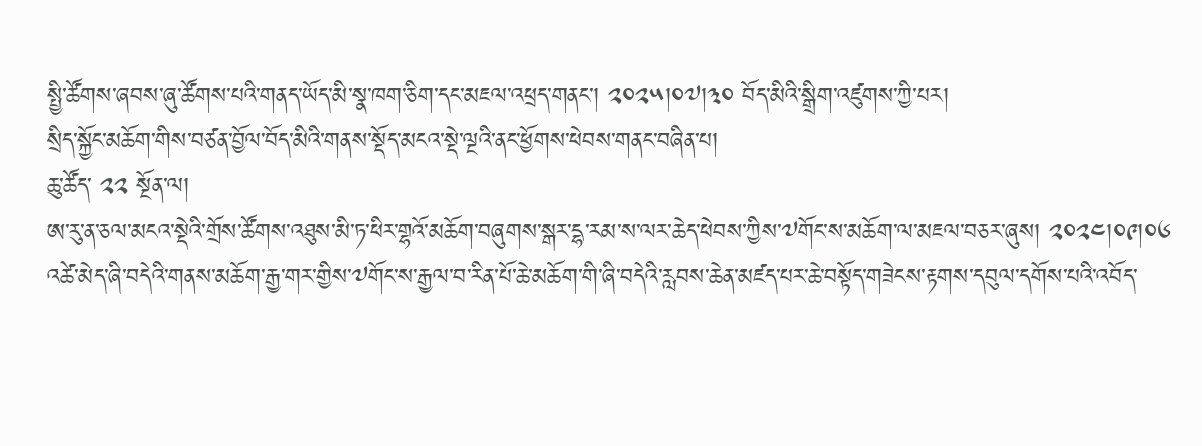སྤྱི་ཚོགས་ཞབས་ཞུ་ཚོགས་པའི་གནད་ཡོད་མི་སྣ་ཁག་ཅིག་དང་མཇལ་འཕྲད་གནང་། ༢༠༢༥།༠༧།༣༠ བོད་མིའི་སྒྲིག་འཛུགས་ཀྱི་པར།
སྲིད་སྐྱོང་མཆོག་གིས་བཙན་བྱོལ་བོད་མིའི་གནས་སྡོད་མངའ་སྡེ་ལྔའི་ནང་ཕྱོགས་ཕེབས་གནང་བཞིན་པ།
ཆུ་ཚོད་ ༢༢ སྔོན་ལ།
ཨ་རུ་ན་ཅལ་མངའ་སྡེའི་གྲོས་ཚོགས་འཐུས་མི་ཏ་ཕིར་གྷའོ་མཆོག་བཞུགས་སྒར་དྷ་རམ་ས་ལར་ཆེད་ཕེབས་ཀྱིས་༧གོང་ས་མཆོག་ལ་མཇལ་བཅར་ཞུས། ༢༠༢༤།༠༩།༠༦
འཚེ་མེད་ཞི་བདེའི་གནས་མཆོག་རྒྱ་གར་གྱིས་༧གོང་ས་རྒྱལ་བ་རིན་པོ་ཆེ་མཆོག་གི་ཞི་བདེའི་རླབས་ཆེན་མཛད་པར་ཆེ་བསྟོད་གཟེངས་རྟགས་དབུལ་དགོས་པའི་འབོད་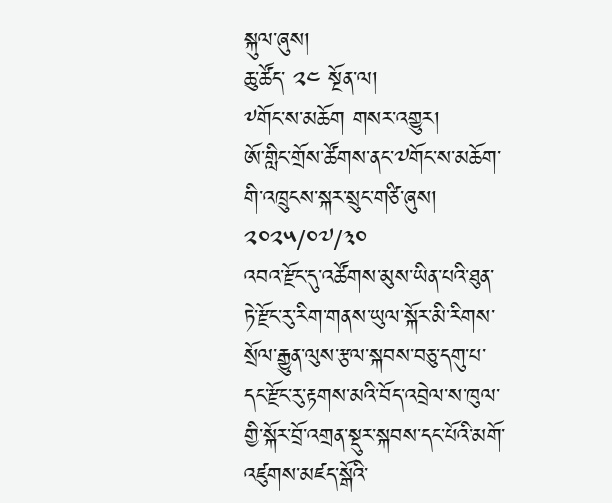སྐུལ་ཞུས།
ཆུ་ཚོད་ ༢༤ སྔོན་ལ།
༸གོང་ས་མཆོག གསར་འགྱུར།
ཨོ་གླིང་གྲོས་ཚོགས་ནང་༧གོང་ས་མཆོག་གི་འཁྲུངས་སྐར་སྲུང་གཙི་ཞུས།
༢༠༢༥/༠༧/༣༠
འབའ་རྫོང་དུ་འཚོགས་མུས་ཡིན་པའི་ཐུན་ཏེ་རྫོང་རུ་རིག་གནས་ཡུལ་སྐོར་མི་རིགས་སྲོལ་རྒྱུན་ལུས་རྩལ་སྐབས་བཅུ་དགུ་པ་དང་རྫོང་རུ་རྟགས་མའི་བོད་འབྲེལ་ས་ཁུལ་གྱི་སྐོར་བྲོ་འགྲན་སྡུར་སྐབས་དང་པོའི་མགོ་འཛུགས་མཛད་སྒོའི་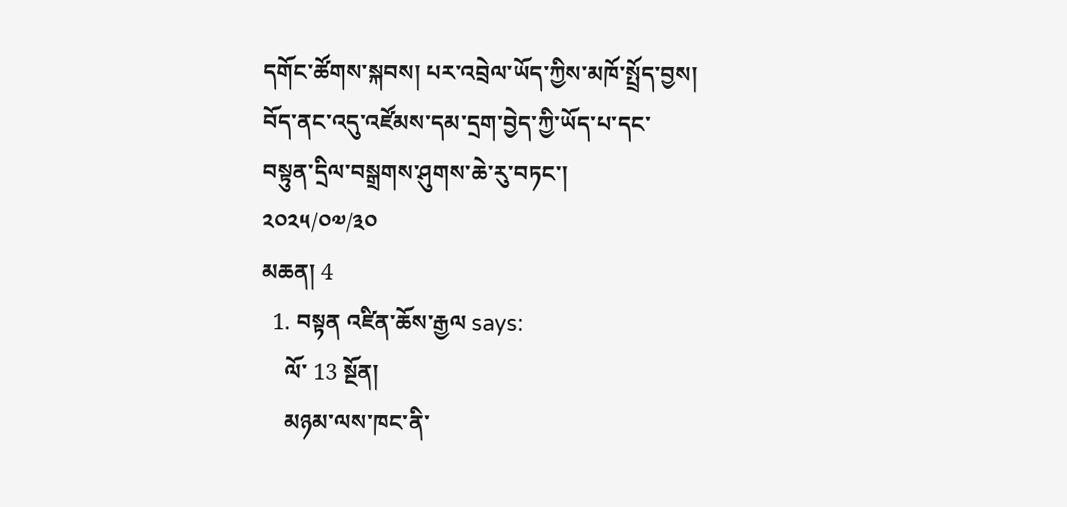དགོང་ཚོགས་སྐབས། པར་འབྲེལ་ཡོད་ཀྱིས་མཁོ་སྤྲོད་བྱས།
བོད་ནང་འདུ་འཛོམས་དམ་དྲག་བྱེད་ཀྱི་ཡོད་པ་དང་བསྟུན་དྲིལ་བསྒྲགས་ཤུགས་ཆེ་རུ་བཏང་།
༢༠༢༥/༠༧/༣༠
མཆན། 4
  1. བསྟན འཛིན་ཆོས་རྒྱལ says:
    ལོ་ 13 སྔོན།
    མཉམ་ལས་ཁང་ནི་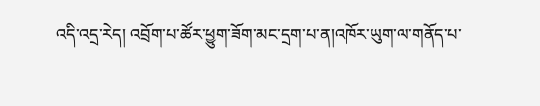འདི་འདྲ་རེད། འབྲོག་པ་ཚོར་ཕྱུག་ཟོག་མང་དྲག་པ་ན།འཁོར་ཡུག་ལ་གནོད་པ་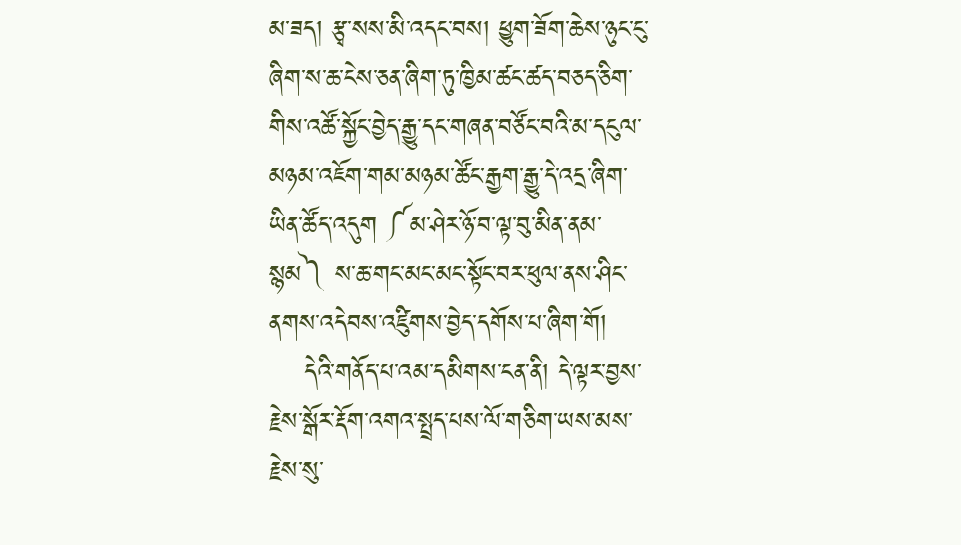མ་ཟད། རྩྭ་སས་མི་འདང་བས། ཕྱུག་ཟོག་ཆེས་ཉུང་ངུ་ཞིག་ས་ཆ་ངེས་ཅན་ཞིག་ཏུ་ཁྱིམ་ཚང་ཚད་བཅད་ཅིག་གིས་འཚོ་སྐྱོང་བྱེད་རྒྱུ་དང་གཞན་བཙོང་བའི་མ་དངུལ་མཉམ་འཇོག་གམ་མཉམ་ཚོང་རྒྱག་རྒྱུ་དེ་འདྲ་ཞིག་ཡིན་ཚོད་འདུག ༼མ་ཤེར་ཉོ་བ་ལྟ་བུ་མིན་ནམ་སྙམ༽ ས་ཆ་གང་མང་མང་སྟོང་བར་ཕུལ་ནས་ཤིང་ནགས་འདེབས་འཛིུགས་བྱེད་དགོས་པ་ཞིག་གོ།
    དེའི་གནོད་པ་འམ་དམིགས་ངན་ནི། དེ་ལྟར་བྱས་རྗེས་སྒོར་རྡོག་འགའ་སྤྲད་པས་ལོ་གཅིག་ཡས་མས་རྗེས་སུ་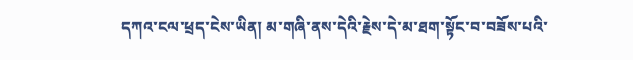དཀའ་ངལ་ཕྲད་ངེས་ཡིན། མ་གཞི་ནས་དེའི་རྗེས་དེ་མ་ཐག་སྟོང་བ་བཟོས་པའི་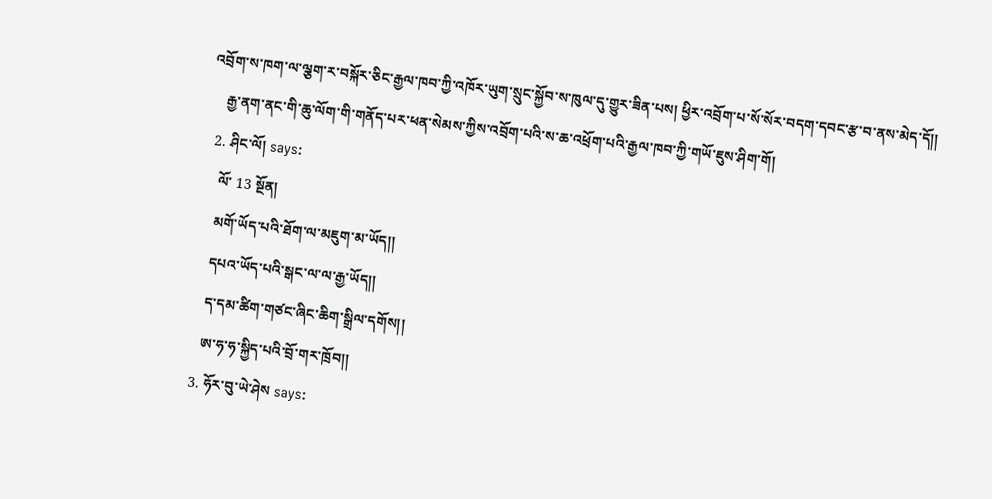འབྲོག་ས་ཁག་ལ་ལྕག་ར་བསྐོར་ཅིང་རྒྱལ་ཁབ་ཀྱི་འཁོར་ཡུག་སྲུང་སྐྱོབ་ས་ཁུལ་དུ་གྱུར་ཟིན་པས། ཕྱིར་འབྲོག་པ་སོ་སོར་བདག་དབང་རྩ་བ་ནས་མེད་དོ།།
    རྒྱ་ནག་ནང་གི་ཆུ་ལོག་གི་གནོད་པར་ཕན་སེམས་ཀྱིས་འབྲོག་པའི་ས་ཆ་འཕྲོག་པའི་རྒྱལ་ཁབ་ཀྱི་གཡོ་ཇུས་ཤིག་གོ།
  2. ཤིང་ལོ། says:
    ལོ་ 13 སྔོན།
    མགོ་ཡོད་པའི་ཐོག་ལ་མཇུག་མ་ཡོད།།
    དཔའ་ཡོད་པའི་སྒང་ལ་ལ་རྒྱ་ཡོད།།
    ད་དམ་ཚིག་གཙང་ཞིང་ཆིག་སྒྲིལ་དགོས།།
    ཨ་ཧ་ཧ་སྐྱིད་པའི་བྲོ་གར་ཁྲོབ།།
  3. ཧོར་བུ་ཡེ་ཤེས says: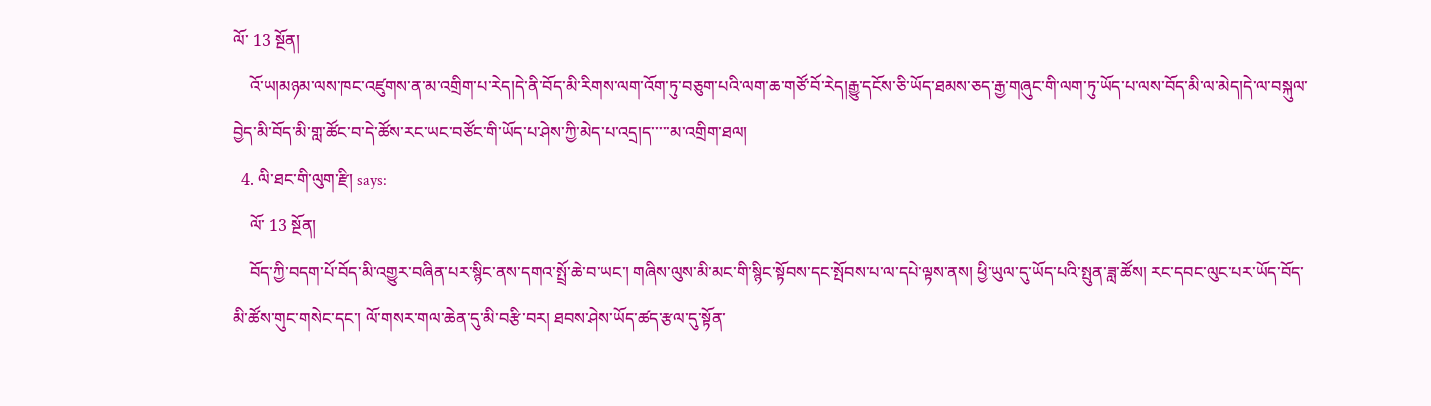ལོ་ 13 སྔོན།
    འོ་ཡ།མཉམ་ལས་ཁང་འཛུགས་ན་མ་འགྲིག་པ་རེད།དེ་ནི་བོད་མི་རིགས་ལག་འོག་ཏུ་བཅུག་པའི་ལག་ཆ་གཙོ་བོ་རེད།རྒྱུ་དངོས་ཅི་ཡོད་ཐམས་ཅད་རྒྱ་གཞུང་གི་ལག་ཏུ་ཡོད་པ་ལས་བོད་མི་ལ་མེད།དེ་ལ་བསྐུལ་བྱེད་མི་བོད་མི་གླ་ཚོང་བ་དེ་ཚོས་རང་ཡང་བཙོང་གི་ཡོད་པ་ཤེས་ཀྱི་མེད་པ་འདྲ།ད་་་་་མ་འགྲིག་ཐལ།
  4. ལི་ཐང་གི་ལུག་རྫི། says:
    ལོ་ 13 སྔོན།
    བོད་ཀྱི་བདག་པོ་བོད་མི་འགྱུར་བཞིན་པར་སྙིང་ནས་དགའ་སྤྲོ་ཆེ་བ་ཡང་། གཞིས་ལུས་མི་མང་གི་སྙིང་སྟོབས་དང་སྤོབས་པ་ལ་དཔེ་ལྟས་ནས། ཕྱི་ཡུལ་དུ་ཡོད་པའི་སྤུན་ཟླ་ཚོས། རང་དབང་ལུང་པར་ཡོད་བོད་མི་ཚོས་གུང་གསེང་དང་། ལོ་གསར་གལ་ཆེན་དུ་མི་བརྩི་བར། ཐབས་ཤེས་ཡོད་ཚད་རྩལ་དུ་སྟོན་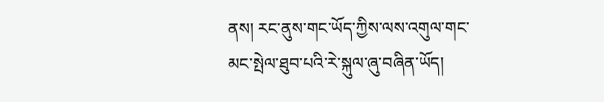ནས། རང་ནུས་གང་ཡོད་ཀྱིས་ལས་འགུལ་གང་མང་སྤེལ་ཐུབ་པའི་རེ་སྐུལ་ཞུ་བཞིན་ཡོད།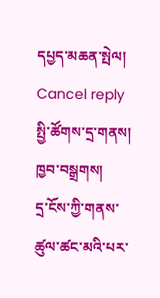དཔྱད་མཆན་སྤེལ། Cancel reply
སྤྱི་ཚོགས་དྲ་གནས།
ཁྱབ་བསྒྲགས།
དྲ་ངོས་ཀྱི་གནས་ཚུལ་ཚང་མའི་པར་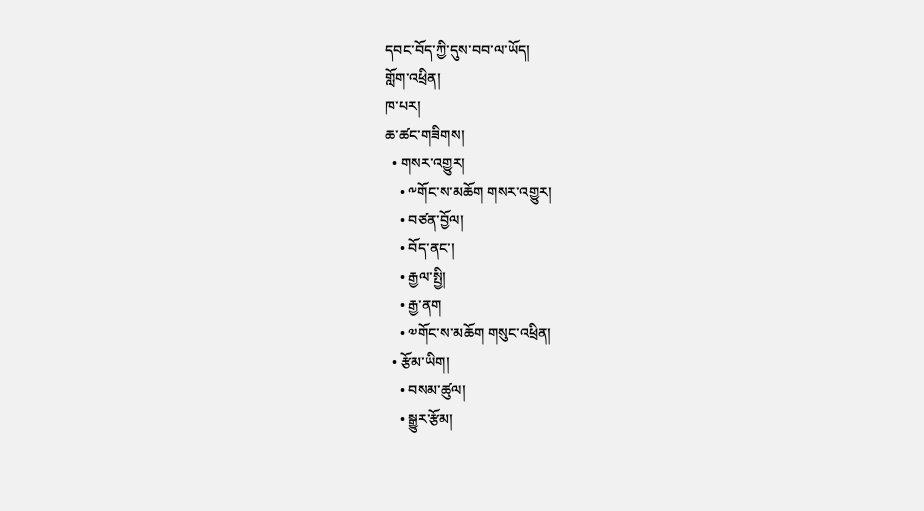དབང་བོད་ཀྱི་དུས་བབ་ལ་ཡོད།
གློག་འཕྲིན།
ཁ་པར།
ཆ་ཚང་གཟིགས།
  • གསར་འགྱུར།
    • ༸གོང་ས་མཆོག གསར་འགྱུར།
    • བཙན་བྱོལ།
    • བོད་ནང་།
    • རྒྱལ་སྤྱི།
    • རྒྱ་ནག
    • ༧གོང་ས་མཆོག གསུང་འཕྲིན།
  • རྩོམ་ཡིག།
    • བསམ་ཚུལ།
    • སྒྱུར་རྩོམ།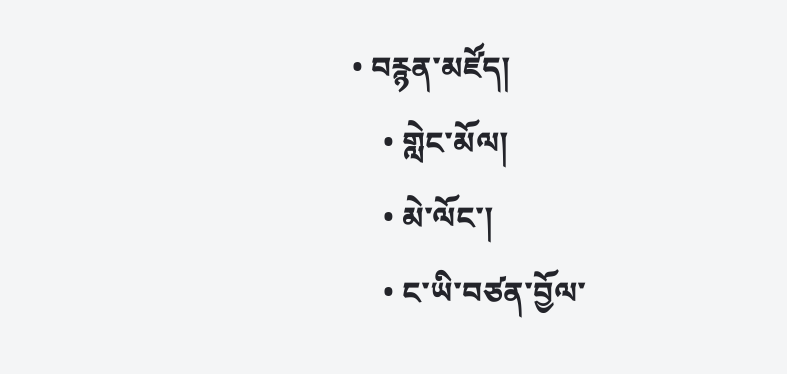• བརྙན་མཛོད།
    • གླེང་མོལ།
    • མེ་ལོང་།
    • ང་ཡི་བཙན་བྱོལ་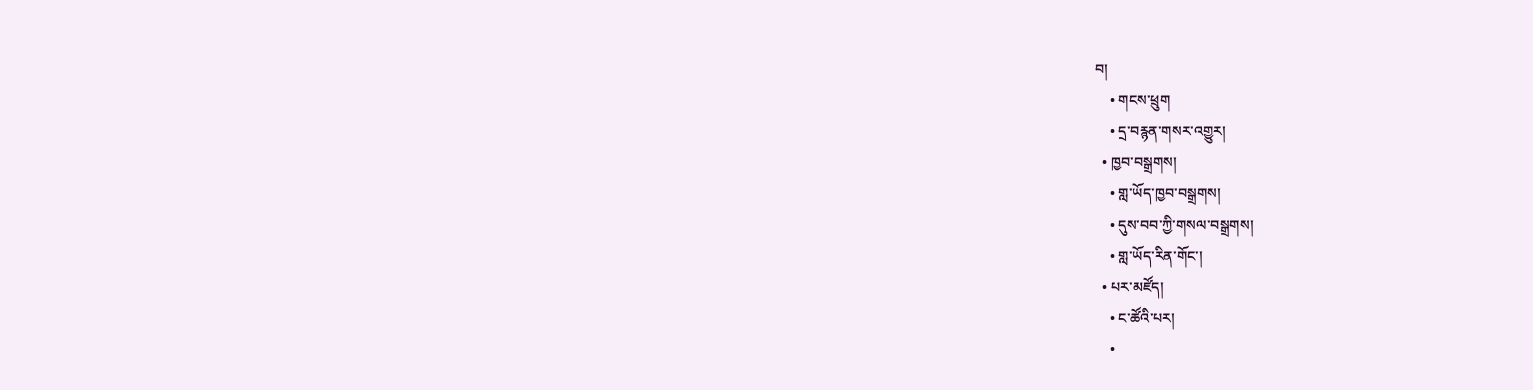བ།
    • གངས་ཕྲུག
    • དྲ་བརྙན་གསར་འགྱུར།
  • ཁྱབ་བསྒྲགས།
    • གླ་ཡོད་ཁྱབ་བསྒྲགས།
    • དུས་བབ་ཀྱི་གསལ་བསྒྲགས།
    • གླ་ཡོད་རིན་གོང་།
  • པར་མཛོད།
    • ང་ཚོའི་པར།
    •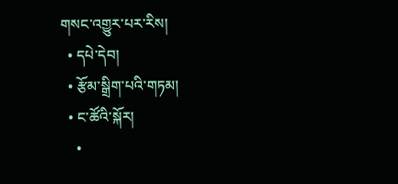གསང་འགྱུར་པར་རིས།
  • དཔེ་དེབ།
  • རྩོམ་སྒྲིག་པའི་གཏམ།
  • ང་ཚོའི་སྐོར།
    •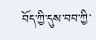བོད་ཀྱི་དུས་བབ་ཀྱི་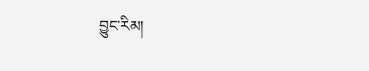བྱུང་རིམ།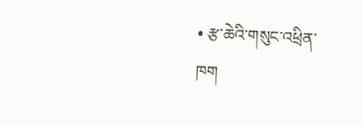• རྩ་ཆེའི་གསུང་འཕྲིན་ཁག